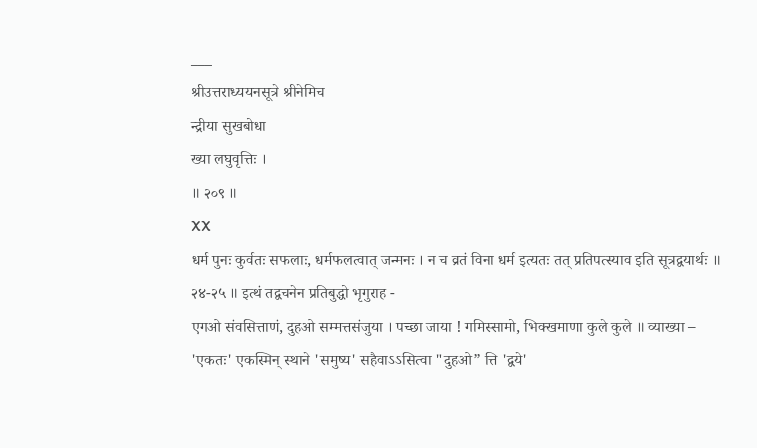___
श्रीउत्तराध्ययनसूत्रे श्रीनेमिच
न्द्रीया सुखबोधा
ख्या लघुवृत्तिः ।
॥ २०९ ॥
XX
धर्म पुनः कुर्वतः सफलाः, धर्मफलत्वात् जन्मनः । न च व्रतं विना धर्म इत्यतः तत् प्रतिपत्स्याव इति सूत्रद्वयार्थः ॥ २४-२५ ॥ इत्थं तद्वचनेन प्रतिबुद्धो भृगुराह -
एगओ संवसित्ताणं, दुहओ सम्मत्तसंजुया । पच्छा जाया ! गमिस्सामो, भिक्खमाणा कुले कुले ॥ व्याख्या – 'एकतः' एकस्मिन् स्थाने 'समुष्य' सहैवाऽऽसित्वा "दुहओ” त्ति 'द्वये'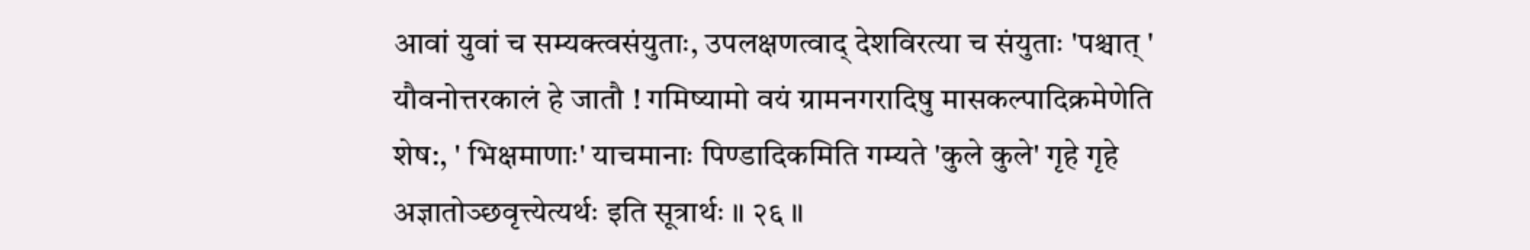आवां युवां च सम्यक्त्वसंयुताः, उपलक्षणत्वाद् देशविरत्या च संयुताः 'पश्चात् ' यौवनोत्तरकालं हे जातौ ! गमिष्यामो वयं ग्रामनगरादिषु मासकल्पादिक्रमेणेति शेष:, ' भिक्षमाणाः' याचमानाः पिण्डादिकमिति गम्यते 'कुले कुले' गृहे गृहे अज्ञातोञ्छवृत्त्येत्यर्थः इति सूत्रार्थः ॥ २६ ॥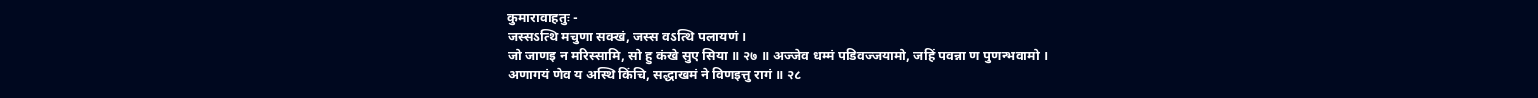कुमारावाहतुः -
जस्सऽत्थि मचुणा सक्खं, जस्स वऽत्थि पलायणं ।
जो जाणइ न मरिस्सामि, सो हु कंखे सुए सिया ॥ २७ ॥ अज्जेव धम्मं पडिवज्जयामो, जहिं पवन्ना ण पुणन्भवामो ।
अणागयं णेव य अस्थि किंचि, सद्धाखमं ने विणइत्तु रागं ॥ २८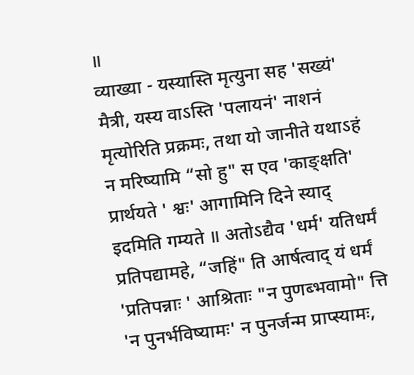॥
व्याख्या - यस्यास्ति मृत्युना सह 'सख्यं' मैत्री, यस्य वाऽस्ति 'पलायनं' नाशनं मृत्योरिति प्रक्रमः, तथा यो जानीते यथाऽहं न मरिष्यामि “सो हु" स एव 'काङ्क्षति' प्रार्थयते ' श्वः' आगामिनि दिने स्याद् इदमिति गम्यते ॥ अतोऽद्यैव 'धर्म' यतिधर्मं प्रतिपद्यामहे, “जहिं" ति आर्षत्वाद् यं धर्मं 'प्रतिपन्नाः ' आश्रिताः "न पुणब्भवामो" त्ति 'न पुनर्भविष्यामः' न पुनर्जन्म प्राप्स्यामः,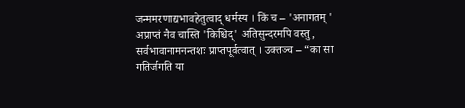जन्ममरणाद्यभावहेतुत्वाद् धर्मस्य । किं च – 'अनागतम् ' अप्राप्तं नैव चास्ति 'किश्चिद्' अतिसुन्दरमपि वस्तु, सर्वभावानामनन्तशः प्राप्तपूर्वत्वात् । उक्तञ्च – “का सा गतिर्जगति या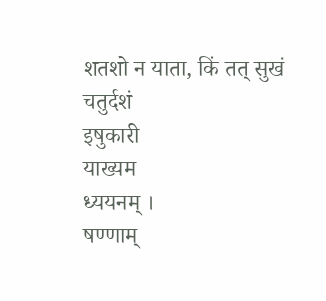शतशो न याता, किं तत् सुखं
चतुर्दशं
इषुकारी
याख्यम
ध्ययनम् ।
षण्णाम्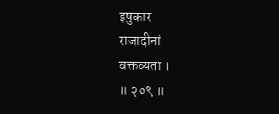इषुकार
राजादीनां
वक्तव्यता ।
॥ २०९ ॥